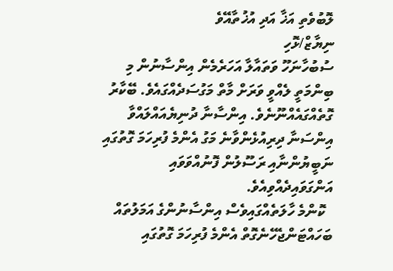ލޮބުވެތި އަޚާ އަދި އުޚުތާއޭވެ
ނިޔާޒް/ޅޮހި
ސުބުހާނަހޫ ވަތައާލާ އަހަރެމެން އިންސާނުން މި ބިންމަތީ ލެއްވީ ވަރަށް މާތް މަގުސަދެއްގައެވެ. ބޭކާރު ގޮތެއްގައެއްނޫނެވެ. އިންސާނާ ދުނިޔެއައްލައްވާ އިންސަނާ ދިރިއުޅެންވާނެ މަގު އެންމެ ފުރިހަމަ ގޮތުގައި ނަބީޔުންނާއި ރަސޫލުން ފޮނުއްވަވައި އަންގަވައިދެއްވިއެވެ.
  ކޮންމެ ހާލަތެއްގައިވެސް އިންސާނުންގެ އަމަލުތައް ބަހައްޓަންޖެހޭނެގޮތް އެންމެ ފުރިހަމަ ގޮތުގައި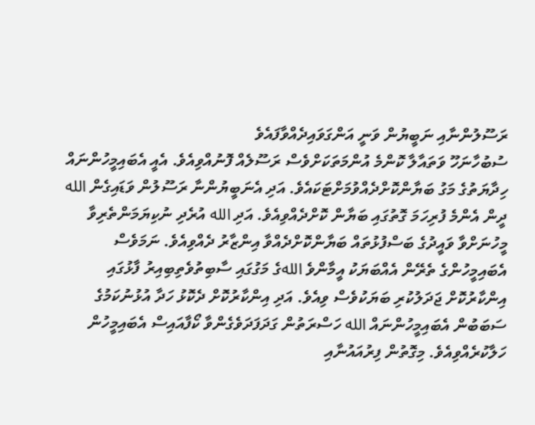ރަސޫލުންނާއި ނަބީޔުން ވަނީ އަންގަވައިދެއްވާފައެވެ
ސުބުހާނަހޫ ވަތައާލާ ކޮންމެ އުންމަތަކަށްވެސް ރަސޫލެއް ފޮނުއްވިއެވެ. އެއީ އެބައިމީހުންނައް ހިދާޔަތުގެ މަގު ބަޔާންކޮށްދެއްވުމަށްޓަކައެވެ. އަދި އެނަބީޔުންނާ ރަސޫލުން ވަޑައިގެން الله ދީން އެންމެ ފުރިހަމަ ގޮތުގައި ބަޔާން ކޮށްދެއްވިއެވެ. އަދި الله އުރެދި ނުކިޔަމަންތެރިވާ މީހުނަށްވާ ވައީދުގެ ބަސްފުޅުތައް ބަޔާންކޮށްދެއްވާ އިންޒާރު ދެއްވިއެވެ. ނަމަވެސް އެބައިމީހުންގެ ތެރޭން އެއްބަޔަކު އީމާންވެ اللهގެ މަގުގައި ސާބިތުވެތިބިއިރު ފާޅުގައި އިންކާރުކޮށް ޖަދަލުކުރި ބަޔަކުވެސް ވިއެވެ. އަދި އިންކާރުކޮށް ދެކޮޅު ހަދާ އުޅުނުކަމުގެ ސަބަބުން އެބައިމީހުންނައް الله ހަސްރަތުން ގަދަފަދަވެގެންވާ ކޯފާއައިސް އެބައިމީހުން ހަލާކުރެއްވިއެވެ. މިގޮތުން ފިރުއައުނާއި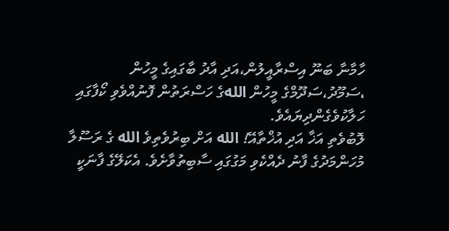ހާމާނާ ބަނޫ އިސްރާއީލުން،އަދި އާދު ބާގައިގެ މީހުން ،ސަމޫދު،ސަދޫމްގެ މީހުން اللهގެ ހަސްރަތުން ފޮނުއްވެވި ކޯފާގައި ހަލާކުވެގެންދިޔައެވެ.
ލޮބުވެތި އަޚާ އަދި އުޚްތާއޭ! الله އަށް ބިރުވެތިވެ الله ގެ ރަސޫލާ މުހަންމަދުގެ ފާނު ދެއްކެވި މަގުގައި ސާބިތުވާށެވެ. އެކަލޭގެ ފާނަކީ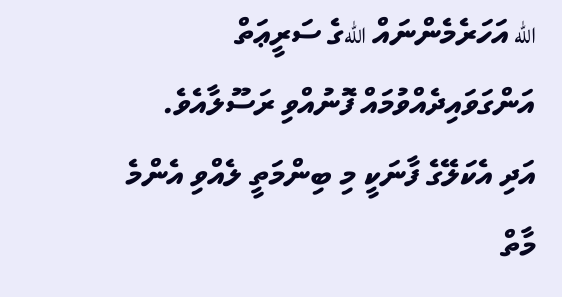الله އަހަރެމެންނައް اللهގެ ސަރީޢަތް އަންގަވައިދެއްވުމައް ފޮނުއްވި ރަސޫލާއެވެ. އަދި އެކަލޭގެ ފާނަކީ މި ބިންމަތީ ލެއްވި އެންމެ މާތް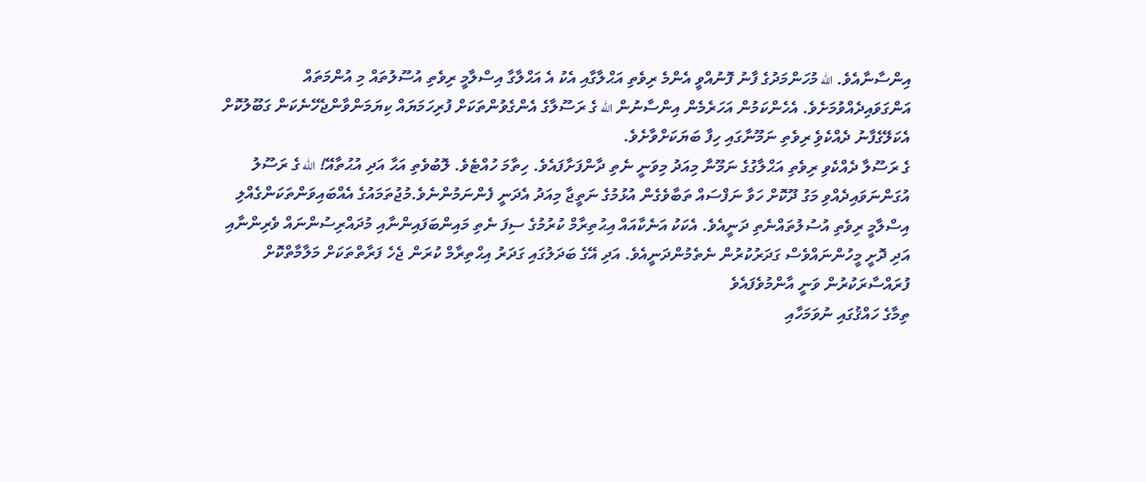އިންސާނާއެވެ. الله މުހަންމަދުގެ ފާނު ފޮނުއްވީ އެންމެ ރިވެތި އަޙްލާގާއި އެކު އެ އަޙްލާގާ އިސްލާމީ ރިވެތި އުސޫލުތައް މި އުންމަތައް އަންގަވައިދެއްވުމަށެވެ. އެހެންކަމުން އަހަރެމެން އިންސާނުން الله ގެ ރަސޫލާގެ އެންގެވުންތަކަށް ފުރިހަމަޔައް ކިޔަމަންވާންޖެހޭނެކަން ގަބޫލުކޮށް އެކަލޭގެފާނު ދެއްކެވެި ރިވެތި ނަމޫނާގައި ހިފާ ބަޔަކަށްވާށެވެ.
ގެ ރަސޫލާ ދެއްކެވި ރިވެތި އަޙްލާގުގެ ނަމޫނާ މިއަދު މިވަނީ ނެތި ދާންފަށާފައެވެ. ހިތާމަ ހުއްޓެވެ. ލޮބުވެތި އަޙާ އަދި އުޙުތާއޭ! الله ގެ ރަސޫލު އުގަންނަވައިދެއްވި މަގު ދޫކޮށް ހަވާ ނަފްސައް ތަބާވެގެން އުޅުމުގެ ނަތީޖާ މިއަދު އެދަނީ ފެންނަމުންނެވެ.މުޖުތަމައުގެ އެއްބައިވަންތަކަންގެއްލި އިސްލާމީ ރިވެތި އުސުލުތައްނެތި ދަނީއެވެ. އެކަކު އަނެކާއައް އިޙުތިރާމް ކުރުމުގެ ސިފަ ނެތި މައިންބަފައިންނާއި މުދައްރިސުންނައް ވެރިންނާއި އަދި ދޮށީ މީހުންނައްވެސް ގަދަރުކުރުން ނެތެމުންދަނީއެވެ. އަދި އޭގެ ބަދަލުގައި ގަދަރު އިޙްތިރާމް ކުރަން ޖެހެ ފަރާތްތަކަށް މަލާމާތްކޮށް ފުރައްސާރަކުރުން ވަނީ އާންމުވެފައެވެ
ތިމާގެ ހައްޤުގައި ނުވަމަހާއި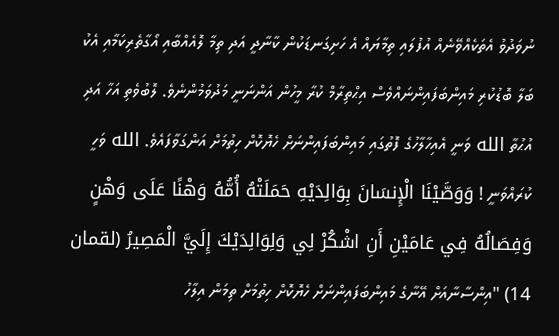ނުވަދުވު އެތަކެއްވޭނެއް އުފުލައި ތިމާޔައް އެ ހަށިގަނޑަކުން ކާނާދީ އަދި ތިމާ ލޮއެއްބާއި އޯގާތެރިކަމާއި އެކު ބަލާ ބޮޑުކުރި މައިންބަފައިންނައްވެސް އިޙްތިރާމް ކުރާ މީހުން އަންނަނީ މަދުވަމުންނެވެ. ލޮބުވެތި އަހާ އަދި އުޙުތާ الله ވަނީ އެއިހާލާހުގެ ފޮތުގައި މައިންބަފައިންނަށް ހެޔޮކޮށް ހިތުމަށް އަންގަވާފައެވެ. الله ވަހީ ކުރައްވަނީ ! وَوَصَّيْنَا الْإِنسَانَ بِوَالِدَيْهِ حَمَلَتْهُ أُمُّهُ وَهْنًا عَلَى وَهْنٍ وَفِصَالُهُ فِي عَامَيْنِ أَنِ اشْكُرْ لِي وَلِوَالِدَيْكَ إِلَيَّ الْمَصِيرُ (لقمان 14) "އިންސާނާއަށް އޭނާގެ މައިންބަފައިންނަށް ހެޔޮކޮށް ހިތުމަށް ތިމަން އިލާހު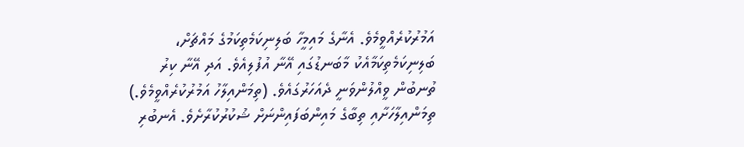އަމުރުކުރެއްވީމެވެ. އެނާގެ މައިމީހާ ބަލިނިކަމެތިކަމުގެ މައްޗަށް، ބަލިނިކަމެތިކަމާއެކު މާބަނޑުގައި އޭނާ އުފުލިއެވެ. އަދި އޭނާ ކިރު ތުނބުން ވީއްލުންވަނީ ދެއަހަރުގައެވެ. (ތިމަންއިލާހު އަމުރުކުރެއްވީމެވެ.) ތިމަންއިލާހަށާއި ތިބާގެ މައިންބަފައިންނަށް ޝުކުރުކުރާށެވެ. އެނބުރި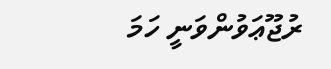ރުޖޫޢަވުންވަނީ ހަމަ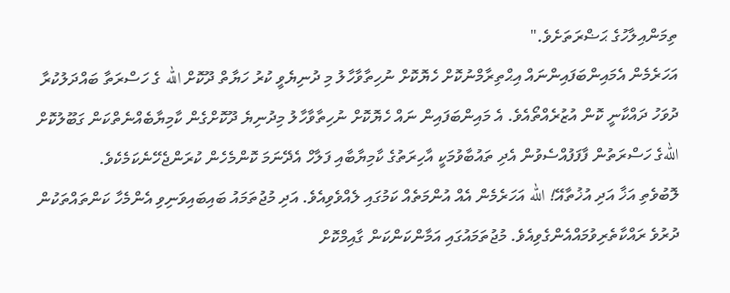ތިމަންއިލާހުގެ ޙަޟްރަތަށެވެ."
އަހަރެމެން އެމައިންބަފައިންނައް އިޙްތިރާމްނުކޮށް ހެޔޮކޮށް ނުހިތާވާހާލު މި ދުނިޔެވީ ކުރު ހަޔާތް ދޫކޮށް الله ގެ ހަސްރަތާ ބައްދަލުކުރާ ދުވަހު ދައްކާނީ ކޮން އުޒުރެއްތޯއެވެ. އެ މައިންބަފައިން ނައް ހެޔޮކޮށް ނުހިތާވާހާލު މިދުނިޔެ ދޫކޮށްގެން ކާމިޔާބެއްނެތްކަން ގަބޫލުކޮށް اللهގެ ހަސްރަތުން ފާފަފުއްސެވުން އެދި ތައުބާވުމަކީ އާހިރަތުގެ ކާމިޔާބާއި ފަލާހް އެދޭނަމަ ކޮންމެހެން ކުރަންޖެހޭނެކަމެކެވެ.
ލޮބުވެތި އަޚާ އަދި އުޚުތާއޭ! الله އަހަރެމެން އެއް އުންމަތެއް ކަމުގައި ލެއްވެވިއެވެ. އަދި މުޖުތަމައު ބައިބައިވަނިވި އެންމެހާ ކަންތައްތަކުން ދުރުވެ ރައްކާތެރިވުމައްއެންގެވިއެވެ. މުޖުތަމައުގައި އަމާންކަންކަން ގާއިމްކޮށް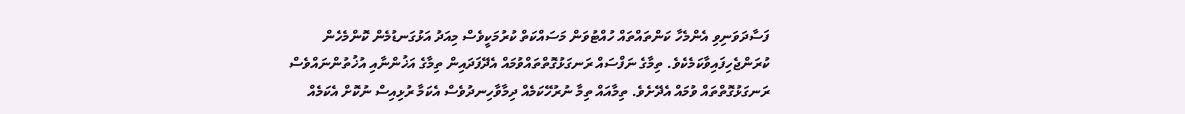ފަސާދަވަނިވި އެންމެހާ ކަންތައްތައް ހުއްޓުވަން މަސައްކަތް ކުރުމަކީވެސް މިއަދު އަޅުގަނޑުމެން ކޮންމެހެން ކުރަންޖެހިފައިވާކަމެކެވެ. ތިމާގެ ނަފްސައް ރަނގަޅުގޮތްތައްވުމައް އެދޭފަދައިން ތިމާގެ އަޚުންނާއި އުޚުތުންނައްވެސް ރަނގަޅުގޮތްތައް ވުމައް އެދޭށެވެ. ތިމާއައް ތިމާ ނުރުހޭކަމެއް ދިމާވާހިނދުވެސް އެކަމާ ރުޅިއިސް ނުކޮށް އެކަމެއް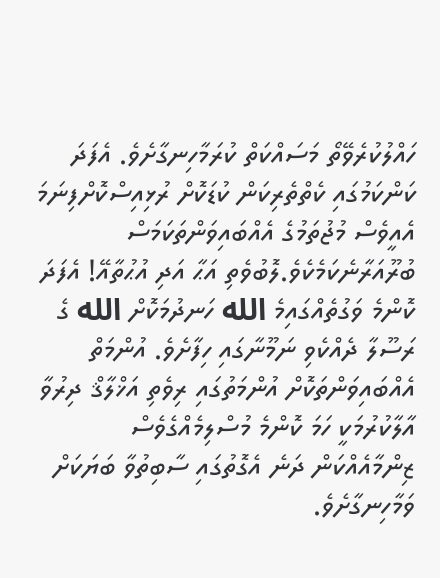ހައްލުކުރެވޭތޯ މަސައްކަތް ކުރަމާހިނގާށެވެ. އެފަދަ ކަންކަމުގައި ކެތްތެރިކަން ކުޑަކޮށް ރުޅިއިސްކޮށްފިނަމަ އެއީވެސް މުޖުތަމުގެ އެއްބައިވަންތަކަމަސް ބުރޫއަރާނެކަމެކެވެ.ލޮބުވެތި އަޙާ އަދި އުޙުތާއޭ! އެފަދަ ކޮންމެ ވަގުތެއްގައިމެ الله ހަނދުމަކޮށް الله ގެ ރަސޫލާ ދެއްކެވި ނަމޫނާގައި ހިފާށެވެ. އުންމަތް އެއްބައިވަންތަކޮށް އުންމަތުގައި ރިވެތި އަޚްލާޤް ދިރުވާ އާލާކުރުމަކީ ހަމަ ކޮންމެ މުސްލިމެއްގެވެސް ޒިންމާއެއްކަން ދަނެ އެގޮތުގައި ސާބިތުވާ ބަޔަކަށް ވަމާހިނގާށެވެ.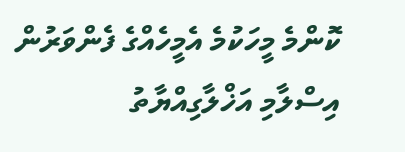ކޮންމެ މީހަކުމެ އެމީހެއްގެ ފެންވަރުން އިސްލާމި އަޚްލާގިއްޔާތު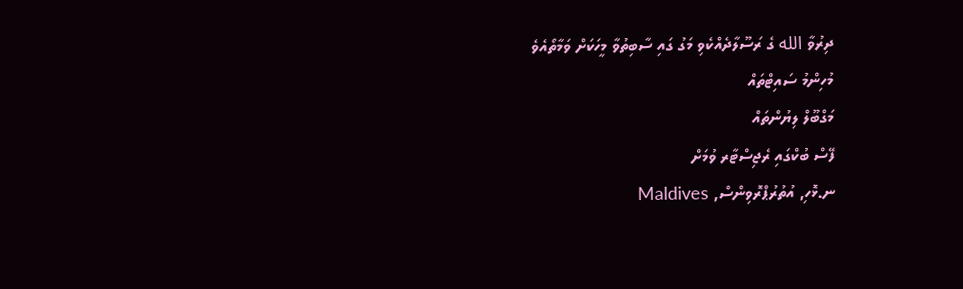ދިރުވާ الله ގެ ރަސޫލާދެއްކެވި މަގު ގައި ސާބިތުވާ މީހަކަށް ވަމާތޯއެވެ
މުހިންމު ސައިޓްތައް
މަގްބޫލް ލިޔުންތައް
ފޭސް ބުކްގައި ރެޖިސްޓާރ ވުމަށް
ނ.ޅޮހި, އުތުރުޕްރޮވިންސް, Maldives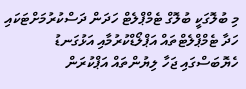މި ބުލޮގަކީ ބުލޮގް ޓެމްޕްލެޓް ހަދަން ދަސްކުރުމަށްޓަކައި ހަދާ ޓެމްޕްލެޓްތައް އަޕްލޯޑްކުރުމާއި އަޅުގަނޑު ހެޔޮބަސްގައި ޖަހާ ލިޔުންތައް އަޕްކުރަން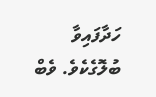ހަދާފައިވާ ބުލޮގެކެވެ. ވެބް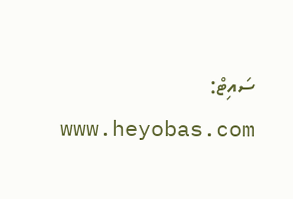ސައިޓް: www.heyobas.com